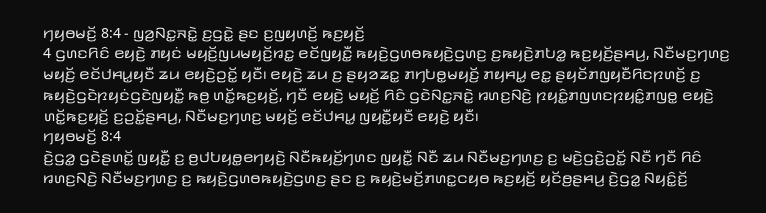ꤚꤟꤥꤗꤢꤩ꤬ 8:4 - ꤜꤤ꤬ꤡꤢ꤭ꤏꤢꤧ꤭ ꤢ꤬ꤞꤢꤧ꤭ ꤔꤢ ꤢ꤬ꤜꤟꤛꤢꤩ꤬ ꤒꤢ꤬ꤟꤢꤩ꤬
4 ꤞꤛꤢꤖꤢꤨ ꤕꤟꤢꤧ꤬ ꤊꤟꤢꤦ ꤗꤟꤢꤩ꤬ꤜꤣꤗꤟꤢꤩ꤬ꤙꤢ꤭ ꤕꤢꤩꤜꤟꤢꤪ꤭ ꤒꤟꤢꤧ꤬ꤞꤛꤥꤒꤟꤢꤧ꤬ꤞꤛꤢ꤬ ꤢ꤬ꤒꤟꤢꤧ꤬ꤊꤝꤤ꤭ ꤒꤢ꤬ꤟꤢꤩ꤬ꤔꤌꤣ꤬, ꤡꤢꤪꤗꤢ꤬ꤚꤛꤢ꤬ ꤗꤟꤢꤩ꤬ ꤕꤢꤩꤓꤌꤣ꤭ꤟꤢꤪ ꤘꤣ ꤕꤟꤢꤧ꤬ꤑꤢꤩ꤭ ꤟꤢꤪ꤯ ꤕꤟꤢꤧ꤬ ꤘꤣ ꤢ꤬ ꤔꤟꤤꤘꤢ꤭ ꤊꤚꤝꤥ꤭ꤗꤟꤢꤩ꤬ ꤊꤟꤌꤣ꤭ ꤕꤢ꤭ ꤔꤟꤢꤩꤊꤜꤟꤢꤪꤖꤢꤐꤛꤢꤩ꤬ ꤢ꤬ ꤒꤟꤢꤧ꤬ꤞꤢꤧꤐꤟꤢꤦꤞꤢꤧꤜꤟꤢꤪ꤭ ꤒꤥ꤬ ꤛꤢꤩ꤭ꤒꤢ꤬ꤟꤢꤩ꤬, ꤚꤢꤪ ꤕꤟꤢꤧ꤬ ꤗꤟꤢꤩ꤬ ꤖꤢꤨ ꤞꤢꤧꤡꤢ꤭ꤏꤢꤧ꤭ ꤙꤛꤢ꤬ꤡꤢꤧ꤬ ꤐꤟꤢꤨ꤭ꤊꤜꤛꤢꤐꤟꤢꤨ꤭ꤊꤜꤥ꤭ ꤕꤟꤢꤧ꤬ ꤛꤢꤩ꤭ꤒꤢ꤬ꤟꤢꤩ꤬ ꤢ꤬ꤑꤢꤩ꤭ꤔꤌꤣ꤬, ꤡꤢꤪꤗꤢ꤬ꤚꤛꤢ꤬ ꤗꤟꤢꤩ꤬ ꤕꤢꤩꤓꤌꤣ꤭ ꤜꤟꤢꤪ꤭ꤟꤢꤪ ꤕꤟꤢꤧ꤬ ꤟꤢꤪ꤯
ꤚꤟꤥꤗꤢꤩ꤬ 8:4
ꤢꤧ꤬ꤞꤤ꤭ ꤞꤢꤧꤔꤛꤢꤩ꤭ ꤜꤟꤢꤪ꤭ ꤢ꤬ ꤥ꤬ꤓꤝꤟꤥ꤭ꤕꤚꤟꤢꤧ꤬ ꤡꤢꤪꤒꤟꤢꤩ꤬ꤚꤛꤢ ꤜꤟꤢꤪ꤭ ꤡꤢꤪ ꤘꤣ ꤡꤢꤪꤗꤢ꤬ꤚꤛꤢ꤬ ꤢ꤬ ꤗꤢꤧ꤬ꤞꤢꤧ꤬ꤑꤢꤩ꤭ ꤡꤢꤪ ꤚꤢꤪ ꤖꤢꤨ ꤙꤛꤢ꤬ꤡꤢꤧ꤬ ꤡꤢꤪꤗꤢ꤬ꤚꤛꤢ꤬ ꤢ꤬ ꤒꤟꤢꤧ꤬ꤞꤛꤥꤒꤟꤢꤧ꤬ꤞꤛꤢ꤬ ꤔꤢ ꤢ꤬ ꤒꤟꤢꤧ꤬ꤗꤢꤩ꤬ꤊꤛꤢ꤭ꤍꤟꤥ ꤒꤢ꤬ꤟꤢꤩ꤬ ꤟꤢꤩꤥ꤬ꤔꤌꤣ꤬ ꤢꤧ꤬ꤞꤤ꤭ ꤡꤟꤢꤨ꤭ꤢꤩ꤬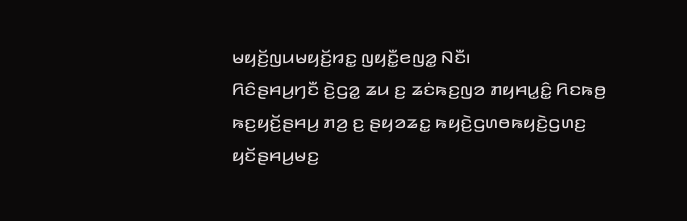ꤗꤟꤢꤩ꤬ꤜꤣꤗꤟꤢꤩ꤬ꤙꤢ꤭ ꤜꤟꤢꤪ꤭ꤕꤜꤤ꤭ ꤡꤢꤪ꤯
ꤖꤢꤨꤔꤌꤣ꤬ꤚꤢꤪ ꤢꤧ꤬ꤞꤤ꤭ ꤘꤣ ꤢ꤬ ꤘꤢꤦꤒꤢ꤬ꤜꤤ ꤊꤟꤌꤣ꤭ꤢꤨ꤭ ꤖꤢꤒꤥ꤬ ꤒꤢ꤬ꤟꤢꤩ꤬ꤔꤌꤣ꤬ ꤊꤤ꤬ ꤢ꤬ ꤔꤟꤤꤘꤢ꤭ ꤒꤟꤢꤧ꤬ꤞꤛꤥꤒꤟꤢꤧ꤬ꤞꤛꤢ꤬ ꤟꤢꤩꤔꤌꤣ꤬ꤗꤢ꤬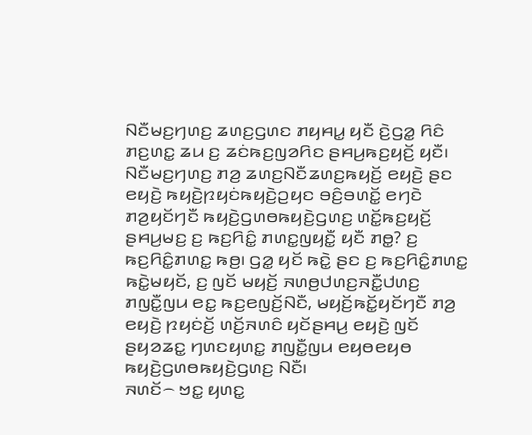ꤡꤢꤪꤗꤢ꤬ꤚꤛꤢ꤬ ꤘꤛꤢ꤬ꤞꤛꤢ ꤊꤟꤌꤣ꤭ ꤟꤢꤪ ꤢꤧ꤬ꤞꤤ꤭ ꤖꤢꤨ ꤊꤢ꤬ꤛꤢ꤭ ꤘꤣ ꤢ꤬ ꤘꤢꤦꤒꤢ꤬ꤜꤤꤖꤢ ꤔꤌꤣ꤬ꤒꤢ꤬ꤟꤢꤩ꤬ ꤟꤢꤪ꤯
ꤡꤢꤪꤗꤢ꤬ꤚꤛꤢ꤬ ꤊꤤ꤬ ꤘꤛꤢ꤬ꤡꤢꤪꤘꤛꤢ꤬ꤒꤟꤢꤩ꤬ ꤕꤟꤢꤧ꤬ ꤔꤢ ꤕꤟꤢꤧ꤬ ꤒꤟꤢꤧ꤬ꤐꤟꤢꤦꤒꤟꤢꤧ꤬ꤑꤟꤢ ꤋꤢꤨ꤬ꤋꤛꤢꤩ꤭ ꤕꤚꤢꤧ ꤊꤤ꤬ꤟꤢꤩꤚꤢꤪ ꤒꤟꤢꤧ꤬ꤞꤛꤥꤒꤟꤢꤧ꤬ꤞꤛꤢ꤬ ꤛꤢꤩ꤭ꤒꤢ꤬ꤟꤢꤩ꤬ ꤔꤌꤣ꤬ꤗꤢ꤬ ꤢ꤬ ꤒꤢ꤬ꤖꤢꤨ꤭ ꤊꤛꤢ꤭ꤜꤟꤢꤪ꤭ ꤟꤢꤪ ꤊꤥ꤭? ꤢ꤬ ꤒꤢ꤬ꤖꤢꤨ꤭ꤊꤛꤢ꤭ ꤒꤥ꤬꤯ ꤞꤤ꤭ ꤟꤢꤩ ꤒꤢꤧ꤭ ꤔꤢ ꤢ꤬ ꤒꤢ꤬ꤖꤢꤨ꤭ꤊꤛꤢ꤭ ꤒꤢꤧ꤭ꤗꤟꤢꤩ, ꤢ꤬ ꤜꤢꤩ ꤗꤟꤢꤩ꤬ ꤏꤛꤥ꤬ꤓꤛꤢ꤬ꤏꤢꤪ꤭ꤓꤛꤢ꤬ ꤊꤜꤢꤪ꤭ꤜꤣ ꤕꤢ꤭ ꤒꤢ꤬ꤕꤜꤢꤩ꤬ꤡꤢꤪ, ꤗꤟꤢꤩ꤬ꤒꤢꤩ꤭ꤟꤢꤩꤚꤢꤪ ꤊꤤ꤬ ꤕꤟꤢꤧ꤬ ꤐꤟꤢꤦꤢꤩ꤬ ꤛꤢꤩ꤬ꤏꤛꤢꤨ ꤟꤢꤩꤔꤌꤣ꤬ ꤕꤟꤢꤧ꤬ ꤜꤢꤩ ꤔꤟꤤꤘꤢ꤭ ꤚꤛꤢꤟꤛꤢ꤭ ꤊꤜꤢꤪ꤭ꤜꤣ ꤕꤟꤥꤕꤟꤥ ꤒꤟꤢꤧ꤬ꤞꤛꤥꤒꤟꤢꤧ꤬ꤞꤛꤢ꤬ ꤡꤢꤪ꤯
ꤏꤛꤢꤩ꤮ ꤠꤢ꤭ ꤟꤛꤢ꤭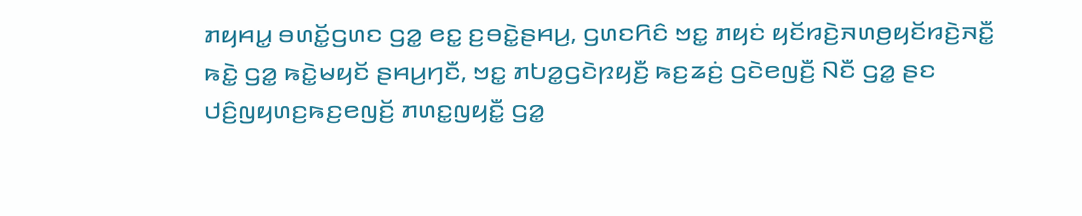ꤊꤟꤌꤣ꤭ ꤋꤛꤢꤩ꤭ꤞꤛꤢ ꤞꤤ꤭ ꤕꤢ꤭ ꤢ꤬ꤋꤢꤧ꤭ꤔꤌꤣ꤬, ꤞꤛꤢꤖꤢꤨ ꤠꤢ꤭ ꤊꤟꤢꤦ ꤟꤢꤩꤙꤢꤧ꤬ꤏꤛꤥ꤬ꤟꤢꤩꤙꤢꤧ꤬ꤏꤢꤪ꤭ ꤒꤢꤧ꤭ ꤞꤤ꤭ ꤒꤢꤧ꤭ꤗꤟꤢꤩ ꤔꤌꤣ꤬ꤚꤢꤪ, ꤠꤢ꤭ ꤊꤝꤤ꤭ꤞꤢꤧꤐꤟꤢꤪ꤬ ꤒꤢ꤬ꤘꤢꤦ꤬ ꤞꤢꤧꤕꤜꤢꤪ꤬ ꤡꤢꤪ ꤞꤤ꤭ ꤔꤢ ꤓꤢꤨ꤬ꤜꤟꤛꤢ꤬ꤒꤢ꤬ꤕꤜꤢꤩ꤬ ꤊꤛꤢ꤭ꤜꤟꤢꤪ꤭ ꤞꤤ꤭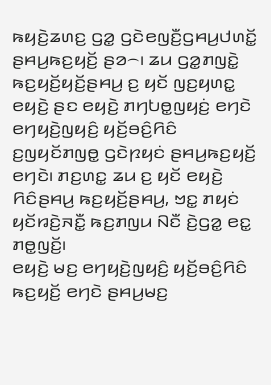ꤒꤟꤢꤧ꤬ꤘꤛꤢ꤬ ꤞꤤ꤭ ꤞꤢꤧꤕꤜꤢꤪ꤬ꤞꤌꤣ꤬ꤓꤛꤢꤩ꤭ ꤔꤌꤣ꤬ꤒꤢ꤬ꤟꤢꤩ꤬ ꤔꤤ꤮꤯ ꤘꤣ ꤞꤤ꤭ꤊꤜꤢꤧ꤭ ꤒꤢ꤬ꤟꤢꤩ꤬ꤟꤢꤩ꤬ꤔꤌꤣ꤬ ꤢ꤬ ꤟꤢꤩ ꤜꤢ꤬ꤟꤛꤢ꤭ ꤕꤟꤢꤧ꤬ ꤔꤢ ꤕꤟꤢꤧ꤬ ꤊꤚꤝꤥ꤭ꤜꤟꤢꤦ꤬ ꤕꤚꤢꤧ ꤕꤚꤟꤢꤧ꤬ꤜꤟꤢꤨ꤬ ꤟꤢꤩ꤬ꤋꤢꤨ꤬ꤖꤢꤨ ꤢ꤬ꤜꤟꤢꤩꤊꤜꤥ꤭ ꤞꤢꤧꤐꤟꤢꤦ ꤔꤌꤣ꤬ꤒꤢ꤬ꤟꤢꤩ꤬ ꤕꤚꤢꤧ꤯ ꤊꤢ꤬ꤛꤢ꤭ ꤘꤣ ꤢ꤬ ꤟꤢꤩ ꤕꤟꤢꤧ꤬ ꤖꤢꤨꤔꤌꤣ꤬ ꤒꤢ꤬ꤟꤢꤩ꤬ꤔꤌꤣ꤬, ꤠꤢ꤭ ꤊꤟꤢꤦ ꤟꤢꤩꤙꤢꤧ꤬ꤏꤢꤪ꤭ ꤒꤢ꤬ꤊꤜꤣ ꤡꤢꤪ ꤢꤧ꤬ꤞꤤ꤭ ꤕꤢ꤭ ꤊꤥ꤭ꤜꤢꤩ꤬꤯
ꤕꤟꤢꤧ꤬ ꤗꤢ꤬ ꤕꤚꤟꤢꤧ꤬ꤜꤟꤢꤨ꤬ ꤟꤢꤩ꤬ꤋꤢꤨ꤬ꤖꤢꤨ ꤒꤢ꤬ꤟꤢꤩ꤬ ꤕꤚꤢꤧ ꤔꤌꤣ꤬ꤗꤢ꤬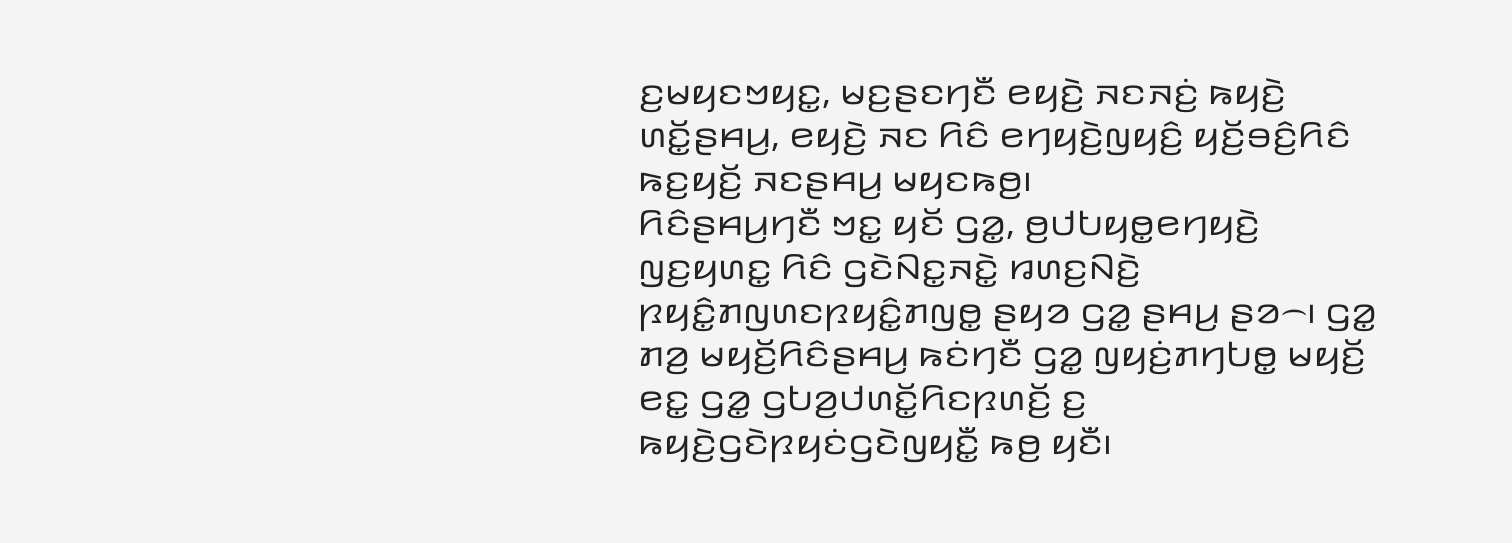ꤢ꤬ꤗꤟꤢꤠꤟꤢ꤭, ꤗꤢ꤬ꤔꤢꤚꤢꤪ ꤕꤟꤢꤧ꤬ ꤏꤢꤏꤢꤦ꤬ ꤒꤟꤢꤧ꤬ ꤛꤢꤩ꤭ꤔꤌꤣ꤬, ꤕꤟꤢꤧ꤬ ꤏꤢ ꤖꤢꤨ ꤕꤚꤟꤢꤧ꤬ꤜꤟꤢꤨ꤬ ꤟꤢꤩ꤬ꤋꤢꤨ꤬ꤖꤢꤨ ꤒꤢ꤬ꤟꤢꤩ꤬ ꤏꤢꤔꤌꤣ꤬ ꤗꤟꤢꤒꤥ꤬꤯
ꤖꤢꤨꤔꤌꤣ꤬ꤚꤢꤪ ꤠꤢ꤭ ꤟꤢꤩ ꤞꤤ꤭, ꤥ꤬ꤓꤝꤟꤥ꤭ꤕꤚꤟꤢꤧ꤬ ꤜꤢ꤬ꤟꤛꤢ꤭ ꤖꤢꤨ ꤞꤢꤧꤡꤢ꤭ꤏꤢꤧ꤭ ꤙꤛꤢ꤬ꤡꤢꤧ꤬ ꤐꤟꤢꤨ꤭ꤊꤜꤛꤢꤐꤟꤢꤨ꤭ꤊꤜꤥ꤭ ꤔꤟꤤ ꤞꤤ꤭ ꤔꤌꤣ꤬ ꤔꤤ꤮꤯ ꤞꤤ꤭ ꤊꤤ꤬ ꤗꤟꤢꤩ꤬ꤖꤢꤨꤔꤌꤣ꤬ ꤒꤢꤦꤚꤢꤪ ꤞꤤ꤭ ꤜꤟꤢꤦ꤬ꤊꤚꤝꤥ꤭ ꤗꤟꤢꤩ꤬ ꤕꤢ꤭ ꤞꤤ꤭ ꤞꤝꤤ꤬ꤓꤛꤢꤩ꤭ꤖꤢꤐꤛꤢꤩ꤬ ꤢ꤬ ꤒꤟꤢꤧ꤬ꤞꤢꤧꤐꤟꤢꤦꤞꤢꤧꤜꤟꤢꤪ꤭ ꤒꤥ꤬ ꤟꤢꤪ꤯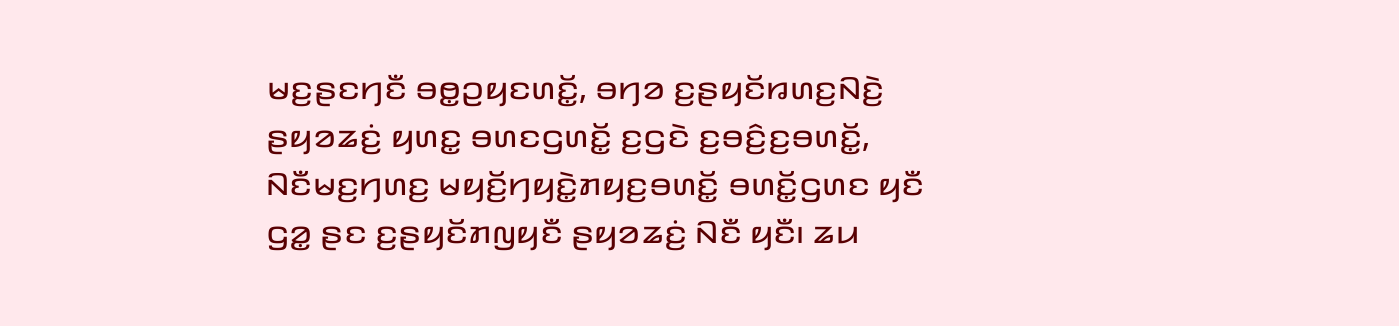ꤗꤢ꤬ꤔꤢꤚꤢꤪ ꤋꤥ꤭ꤑꤟꤢꤛꤢꤩ꤭, ꤋꤚꤤ ꤢ꤬ꤔꤟꤢꤩꤙꤛꤢ꤬ꤡꤢꤧ꤬ ꤔꤟꤤꤘꤢꤦ꤬ ꤟꤛꤢ꤭ ꤋꤛꤢꤞꤛꤢꤩ꤭ ꤢ꤬ꤞꤢꤧ ꤢ꤬ꤋꤢꤨ꤬ꤢ꤬ꤋꤛꤢꤩ꤭, ꤡꤢꤪꤗꤢ꤬ꤚꤛꤢ꤬ ꤗꤟꤢꤩ꤬ꤚꤟꤢꤧ꤭ꤊꤟꤢ꤬ꤋꤛꤢꤩ꤭ ꤋꤛꤢꤩ꤭ꤞꤛꤢ ꤟꤢꤪ ꤞꤤ꤭ ꤔꤢ ꤢ꤬ꤔꤟꤢꤩꤊꤜꤟꤢꤪ ꤔꤟꤤꤘꤢꤦ꤬ ꤡꤢꤪ ꤟꤢꤪ꤯ ꤘꤣ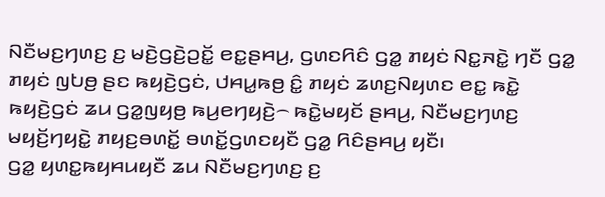ꤡꤢꤪꤗꤢ꤬ꤚꤛꤢ꤬ ꤢ꤬ ꤗꤢꤧ꤬ꤞꤢꤧ꤬ꤑꤢꤩ꤭ ꤕꤢ꤭ꤔꤌꤣ꤬, ꤞꤛꤢꤖꤢꤨ ꤞꤤ꤭ ꤊꤟꤢꤦ ꤡꤢ꤭ꤏꤢꤧ꤭ ꤚꤢꤪ ꤞꤤ꤭ ꤊꤟꤢꤦ ꤜꤝꤥ꤬ ꤔꤢ ꤒꤟꤢꤧ꤬ꤞꤢꤦ, ꤓꤌꤣ꤭ꤒꤥ꤬ ꤢꤨ꤭ ꤊꤟꤢꤦ ꤘꤛꤢ꤬ꤡꤟꤛꤢ ꤕꤢ꤭ ꤒꤢꤧ꤭ ꤒꤟꤢꤧ꤬ꤞꤢꤦ ꤘꤣ ꤞꤤ꤭ꤜꤟꤥ꤬ ꤒꤣ꤬ꤕꤚꤟꤢꤧ꤬꤮ ꤒꤢꤧ꤭ꤗꤟꤢꤩ ꤔꤌꤣ꤬, ꤡꤢꤪꤗꤢ꤬ꤚꤛꤢ꤬ ꤗꤟꤢꤩ꤬ꤚꤟꤢꤧ꤭ ꤊꤟꤢ꤬ꤋꤛꤢꤩ꤭ ꤋꤛꤢꤩ꤭ꤞꤛꤢꤟꤢꤪ ꤞꤤ꤭ ꤖꤢꤨꤔꤌꤣ꤬ ꤟꤢꤪ꤯
ꤞꤤ꤭ ꤟꤛꤢ꤭ꤒꤟꤌꤣꤟꤢꤪ ꤘꤣ ꤡꤢꤪꤗꤢ꤬ꤚꤛꤢ꤬ ꤢ꤬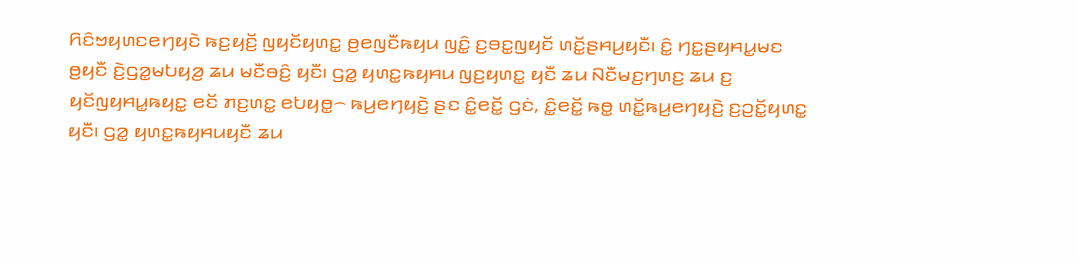ꤖꤢꤨꤠꤟꤛꤢꤕꤚꤟꤢꤧ ꤒꤢ꤬ꤟꤢꤩ꤬ ꤜꤟꤢꤩꤟꤛꤢ꤭ ꤥ꤬ꤕꤜꤢꤪꤒꤟꤣ ꤜꤢꤨ꤭ ꤢ꤬ꤋꤢ꤭ꤜꤟꤢꤩ ꤛꤢꤩ꤭ꤔꤌꤣ꤬ꤟꤢꤪ꤯ ꤢꤨ꤭ ꤚꤢ꤭ꤔꤟꤌꤣ꤭ꤗꤢ ꤥ꤬ꤟꤢꤪ ꤢꤧ꤬ꤞꤤ꤭ꤗꤝꤟꤤ꤬ ꤘꤣ ꤗꤢꤪꤋꤢꤨ꤬ ꤟꤢꤪ꤯ ꤞꤤ꤭ ꤟꤛꤢ꤭ꤒꤟꤌꤣ ꤜꤢ꤬ꤟꤛꤢ꤭ ꤟꤢꤪ ꤘꤣ ꤡꤢꤪꤗꤢ꤬ꤚꤛꤢ꤬ ꤘꤣ ꤢ꤬ ꤟꤢꤩꤜꤟꤌꤣ꤭ꤒꤟꤢ꤭ ꤕꤢꤩ ꤊꤢ꤬ꤛꤢ꤭ ꤕꤝꤟꤥ꤭꤮ ꤒꤣ꤬ꤕꤚꤟꤢꤧ꤬ ꤔꤢ ꤢꤨ꤭ꤕꤢꤩ꤭ ꤞꤢꤦ, ꤢꤨ꤭ꤕꤢꤩ꤭ ꤒꤥ꤭ ꤛꤢꤩ꤭ꤒꤣ꤬ꤕꤚꤟꤢꤧ꤬ ꤢ꤬ꤑꤢꤩ꤭ꤟꤛꤢ꤭ ꤟꤢꤪ꤯ ꤞꤤ꤭ ꤟꤛꤢ꤭ꤒꤟꤌꤣꤟꤢꤪ ꤘꤣ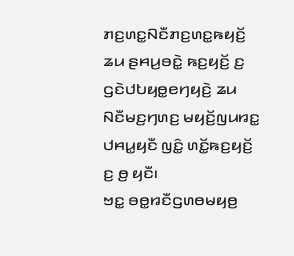ꤊꤢ꤬ꤛꤢ꤭ꤡꤢꤪꤊꤢ꤬ꤛꤢ꤭ꤒꤟꤢꤩ꤬ ꤘꤣ ꤔꤌꤣ꤬ꤋꤢꤧ꤭ ꤒꤢ꤬ꤟꤢꤩ꤬ ꤢ꤬ ꤞꤢꤧꤓꤝꤟꤥ꤭ꤕꤚꤟꤢꤧ꤬ ꤘꤣ ꤡꤢꤪꤗꤢ꤬ꤚꤛꤢ꤬ ꤗꤟꤢꤩ꤬ꤜꤣꤙꤢ꤭ ꤓꤌꤣ꤭ꤟꤢꤪ ꤜꤢꤨ꤭ ꤛꤢꤩ꤭ꤒꤢ꤬ꤟꤢꤩ꤬ ꤢ꤬ ꤥ꤬ ꤟꤢꤪ꤯
ꤠꤢ꤭ ꤋꤥ꤭ꤙꤢꤪꤞꤛꤥꤗꤟꤥ꤬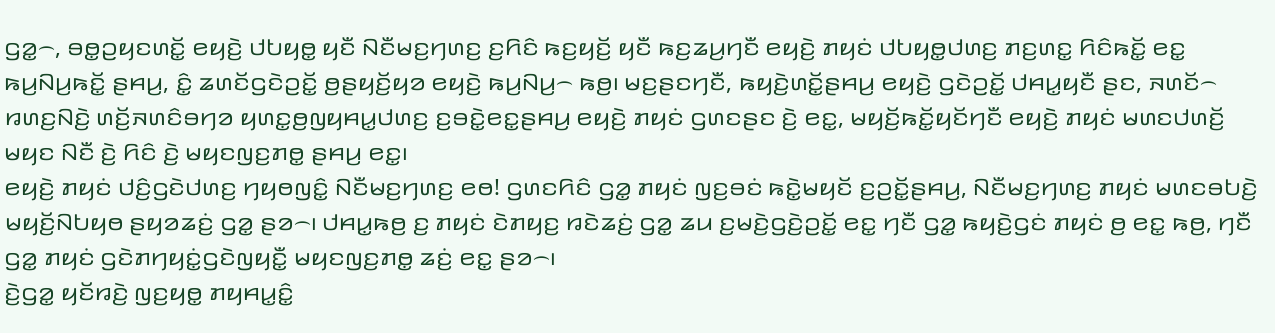ꤞꤤ꤭꤮, ꤋꤥ꤭ꤑꤟꤢꤛꤢꤩ꤭ ꤕꤟꤢꤧ꤬ ꤓꤝꤟꤥ꤭ ꤟꤢꤪ ꤡꤢꤪꤗꤢ꤬ꤚꤛꤢ꤬ ꤢ꤬ꤖꤢꤨ ꤒꤢ꤬ꤟꤢꤩ꤬ ꤟꤢꤪ ꤒꤢ꤬ꤘꤣ꤬ꤚꤢꤪ ꤕꤟꤢꤧ꤬ ꤊꤟꤢꤦ ꤓꤝꤟꤥ꤭ꤓꤛꤢ꤬ ꤊꤢ꤬ꤛꤢ꤭ ꤖꤢꤨꤒꤢꤩ꤭ ꤕꤢ꤭ ꤒꤣ꤬ꤡꤣ꤬ꤒꤢꤩ꤭ ꤔꤌꤣ꤬, ꤢꤨ꤭ ꤘꤛꤢꤩꤞꤢꤧꤑꤢꤩ꤭ ꤥ꤬ꤔꤟꤢꤩ꤬ꤟꤤ ꤕꤟꤢꤧ꤬ ꤒꤣ꤬ꤡꤣ꤬꤮ ꤒꤥ꤬꤯ ꤗꤢ꤬ꤔꤢꤚꤢꤪ, ꤒꤟꤢꤧ꤬ꤛꤢꤩ꤭ꤔꤌꤣ꤬ ꤕꤟꤢꤧ꤬ ꤞꤢꤧꤑꤢꤩ꤭ ꤓꤌꤣ꤭ꤟꤢꤪ ꤔꤢ, ꤏꤛꤢꤩ꤮ ꤙꤛꤢ꤬ꤡꤢꤧ꤬ ꤛꤢꤩ꤬ꤏꤛꤢꤨꤋꤚꤤ ꤟꤛꤢ꤭ꤥ꤬ꤜꤟꤌꤣ꤭ꤓꤛꤢ꤬ ꤢ꤬ꤋꤢꤧ꤭ꤕꤢ꤭ꤔꤌꤣ꤬ ꤕꤟꤢꤧ꤬ ꤊꤟꤢꤦ ꤞꤛꤢꤔꤢ ꤢꤧ꤬ ꤕꤢ꤭, ꤗꤟꤢꤩ꤬ꤒꤢꤩ꤭ꤟꤢꤩꤚꤢꤪ ꤕꤟꤢꤧ꤬ ꤊꤟꤢꤦ ꤗꤛꤢꤓꤛꤢꤩ꤬ ꤗꤟꤢ ꤡꤢꤪ ꤢꤧ꤬ ꤖꤢꤨ ꤢꤧ꤬ ꤗꤟꤢꤜꤢ꤬ꤊꤥ꤭ ꤔꤌꤣ꤬ ꤕꤢ꤭꤯
ꤕꤟꤢꤧ꤬ ꤊꤟꤢꤦ ꤓꤢꤨ꤬ꤞꤢꤧꤓꤛꤢ꤬ ꤚꤟꤥꤜꤢꤨ꤭ ꤡꤢꤪꤗꤢ꤬ꤚꤛꤢ꤬ ꤕꤥ! ꤞꤛꤢꤖꤢꤨ ꤞꤤ꤭ ꤊꤟꤢꤦ ꤜꤢ꤬ꤋꤢꤦ ꤒꤢꤧ꤭ꤗꤟꤢꤩ ꤢ꤬ꤑꤢꤩ꤭ꤔꤌꤣ꤬, ꤡꤢꤪꤗꤢ꤬ꤚꤛꤢ꤬ ꤊꤟꤢꤦ ꤗꤛꤢꤋꤝꤢꤧ꤬ ꤗꤟꤢꤩ꤬ꤡꤝꤟꤥ ꤔꤟꤤꤘꤢꤦ꤬ ꤞꤤ꤭ ꤔꤤ꤮꤯ ꤓꤌꤣ꤭ꤒꤥ꤬ ꤢ꤬ ꤊꤟꤢꤦ ꤢꤧꤊꤟꤢ꤬ ꤙꤢꤧꤘꤢꤦ꤬ ꤞꤤ꤭ ꤘꤣ ꤢ꤬ꤗꤢꤧ꤬ꤞꤢꤧ꤬ꤑꤢꤩ꤭ ꤕꤢ꤭ ꤚꤢꤪ ꤞꤤ꤭ ꤒꤟꤢꤧ꤬ꤞꤢꤦ ꤊꤟꤢꤦ ꤥ꤬ ꤕꤢ꤭ ꤒꤥ꤬, ꤚꤢꤪ ꤞꤤ꤭ ꤊꤟꤢꤦ ꤞꤢꤧꤊꤚꤟꤢꤦ꤭ꤞꤢꤧꤜꤟꤢꤪ꤭ ꤗꤟꤢꤜꤢ꤬ꤊꤥ꤭ ꤘꤢꤦ꤬ ꤕꤢ꤭ ꤔꤤ꤮꤯
ꤢꤧ꤬ꤞꤤ꤭ ꤟꤢꤩꤙꤢꤧ꤬ ꤜꤢ꤬ꤟꤥ꤭ ꤊꤟꤌꤣ꤭ꤢꤨ꤭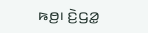ꤒꤥ꤬꤯ ꤢꤧ꤬ꤞꤤ꤭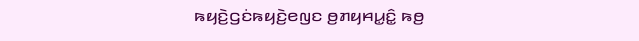ꤒꤟꤢꤧ꤬ꤞꤢꤦꤒꤟꤢꤧ꤬ꤕꤜꤢ ꤥ꤬ꤊꤟꤌꤣ꤭ꤢꤨ꤭ ꤒꤥ꤬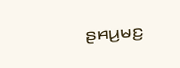ꤔꤌꤣ꤬ꤗꤢ꤬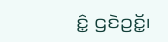ꤢꤨ꤭ ꤞꤢꤧꤑꤢꤩ꤭꤯